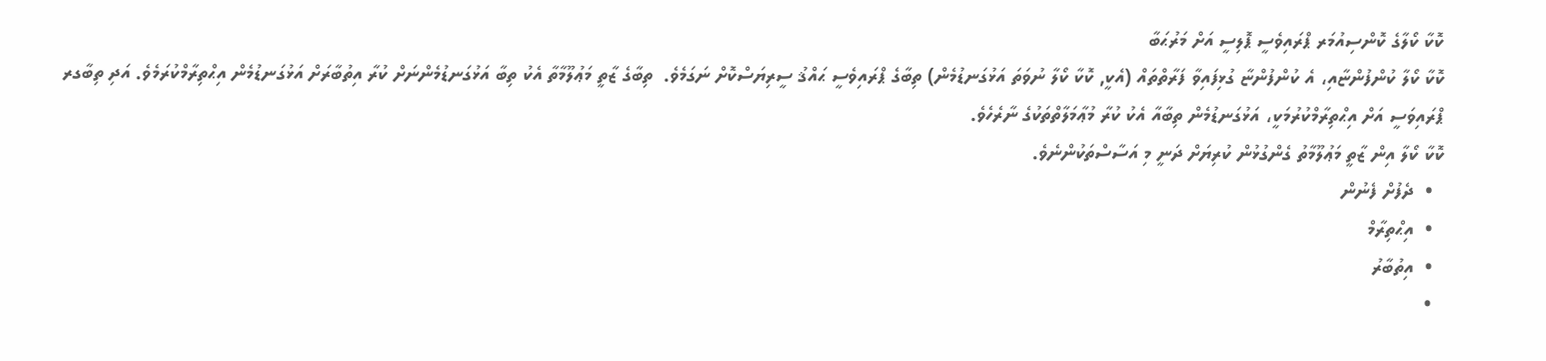ކޮކާ ކޯލާގެ ކޮންސިއުމަރ ޕްރައިވެސީ ޕޮލިސީ އަށް މަރުޙަބާ
ކޮކާ ކޯލާ ކުންފުންޏާއި، އެ ކުންފުންޏާ ގުޅިފައިވާ ފަރާތްތައް (އެކީ, ކޮކާ ކޯލާ ނުވަތަ އަޅުގަނޑުމެން) ތިބާގެ ޕްރައިވެސީ ޙައްޤު ސީރިޔަސްކޮށް ނަގަމެވެ.  ތިބާގެ ޒާތީ މަޢުލޫމާތާ އެކު ތިބާ އަޅުގަނޑުމެންނަށް ކުރާ އިތުބާރަށް އަޅުގަނޑުމެން އިޙްތިރާމްކުރަމެވެ. އަދި ތިބާގރ ޕްރައިވަސީ އަށް އިޙްތިރާމްކުރުމަކީ، އަޅުގަނޑުމެން ތިބާއާ އެކު ކުރާ މުޢާމަލާތްތަކުގެ ނާރެހެވެ.
ކޮކާ ކޯލާ އިން ޒާތީ މަޢުލޫމާތު ގެންގުޅުން ކުރިޔަށް ދަނީ މި އަސާސްތަކުންނެވެ.
  •  ދެފުށް ފެނުން
  •  އިޙްތިރާމް
  •  އިތުބާރު
  •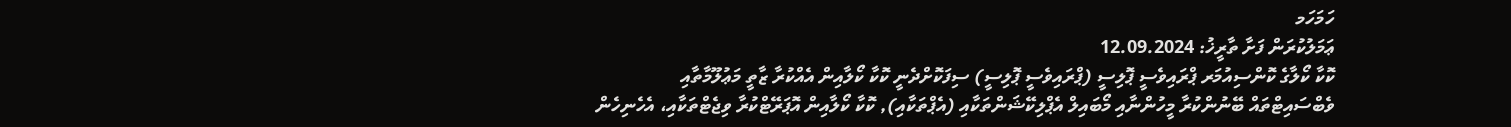ހަމަހަމ
ޢަމަލުކުރަން ފަށާ ތާރީޚު: 12.09.2024
ކޮކާ ކޯލާގެ ކޮންސިއުމަރ ޕްރައިވެސީ ޕޮލިސީ (ޕްރައިވެސީ ޕޮލިސީ) ސިފަކޮށްދެނީ ކޮކާ ކޯލާއިން އެއްކުރާ ޒާތީ މަޢުލޫމާތާއި ވެބްސައިޓްތައް ބޭނުންކުރާ މީހުންނާއި މޯބައިލް އެޕްލިކޭޝަންތަކާއި (އެޕްތަކާއި), ކޮކާ ކޯލާއިން އޮޕަރޭޓްކުރާ ވިޖެޓްތަކާއި، އެހެނިހެން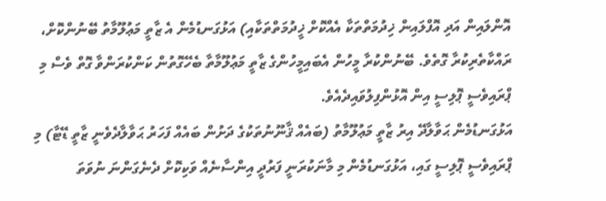އޮންލައިން އަދި އޮފްލައިން ޚިދުމަތްތަކާ އެއްކޮށް ޚީދުމަތްތަކާއި) އަޅުގަނޑުމެން އެ ޒާތީ މަޢުލޫމާތު ބޭނުންކޮށް، ރައްކާތެރިކުރާ ގޮތެވެ. ބޭނުންކުރާ މީހުން އެބައިމީހުންގެ ޒާތީ މަޢުލޫމާތާ ބެހޭގޮތުން ކަންކުރަންވާ ގޮތް ވެސް މި ޕްރައިވެސީ ޕޮލިސީ އިން އޮޅުންފިލުވައިދެއެވެ.
އަޅުގަނޑުމެން ޙަވާލާދޭ އިރު ޒާތީ މަޢުލޫމާތު (ބައެއް ޤާނޫނުތަކުގެ ދަށުން ބައެއް ފަހަރު ޙަވާލާދެވެނީ ޒާތީ ޑޭޓާ) މި ޕްރައިވެސީ ޕޮލިސީ ގައި، އަޅުގަނޑުމެން މި މާނަކުރަނީ ފަރުދީ އިންސާނެއް ވަކިކޮށް ދެނެގަންނަ ނުވަތަ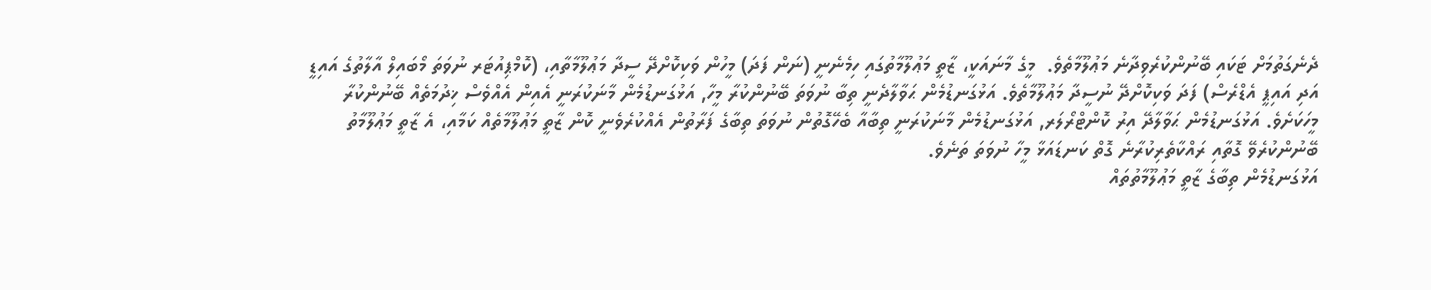ދެނެގަތުމަށް ޓަކައި ބޭނުންކުރެވިދާނެ މަޢުލޫމާތެވެ.  މީގެ މާނައަކީ، ޒާތީ މަޢުލޫމާތުގައި ހިމެނެނީ (ނަން ފަދަ) މީހުން ވަކިކޮށްދޭ ސީދާ މަޢުލޫމާތާއި، (ކޮމްޕިއުޓަރ ނުވަތަ މޯބައިލް އާލާތުގެ އައިޑީ އަދި އައިޕީ އެޑްރެސް) ފަދަ ވަކިކޮށްދޭ ނުސީދާ މަޢުލޫމާތެވެ. އަޅުގަނޑުމެން ޙަވާލާދެނީ ތިބާ ނުވަތަ ބޭނުންކުރާ މީހާ, އަޅުގަނޑުމެން މާނަކުރަނީ އެއިން އެއްވެސް ޚިދުމަތެއް ބޭނުންކުރާ މީހަކަށެވެ. އަޅުގަނޑުމެން ޙަވާލާދޭ އިރު ކޮންޓްރޯލަރ, އަޅުގަނޑުމެން މާނަކުރަނީ ތިބާއާ ބެހޭގޮތުން ނުވަތަ ތިބާގެ ފަރާތުން އެއްކުރެވެނީ ކޮން ޒާތީ މަޢުލޫމާތެއް ކަމާއި، އެ ޒާތީ މަޢުލޫމާތު ބޭނުންކުރެވޭ ގޮތާއި ރައްކާތެރިކުރާނެ ގޮތް ކަނޑައަޅާ މީހާ ނުވަތަ ތަނެވެ.
އަޅުގަނޑުމެން ތިބާގެ ޒާތީ މަޢުލޫމާތުތައް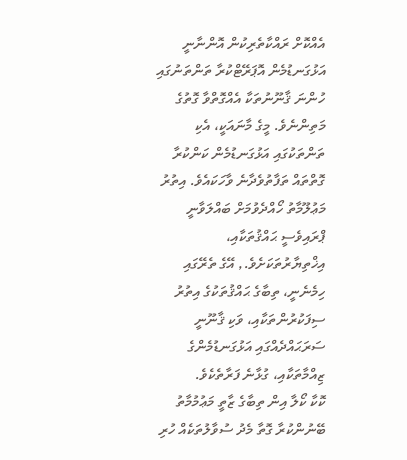އެއްކޮށް ރައްކާތެރިކުން އޮންނާނީ އަޅުގަނޑުމެން އޮޕަރޭޓްކުރާ ތަންތަނުގައި ހުންނަ ޤާނޫނުތަކާ އެއްގޮތްވާ ގޮތުގެ މަތިންނެވެ. މީގެ މާނައަކީ، އެކި ތަންތަކުގައި އަޅުގަނޑުމެން ކަންކުރާ ގޮތްތައް ތަފާތުވެދާނެ ވާހަކައެވެ. އިތުރު މަޢުލޫމާތު ހޯއްދެވުމަށް ބައްލަވާނީ ޕްރައިވެސީ ޙައްޤުތަކާއި، އިޚްތިޔާރުތަކަށެވެ., އޭގެ ތެރޭގައި ހިމެނެނީ، ތިބާގެ ޙައްޤުތަކުގެ އިތުރު ސިފަކުރުންތަކާއި، ވަކި ޤާނޫނީ ސަރަޙައްދެއްގައި އަޅުގަނޑުމެންގެ ޒިއްމާތަކާއި، ގުޅާނެ ފަރާތެކެވެ.
ކޮކާ ކޯލާ އިން ތިބާގެ ޒާތީ މަޢުމުމާތު ބޭނުންކުރާ ގޮތާ މެދު ސުވާލުތަކެއް ހުރި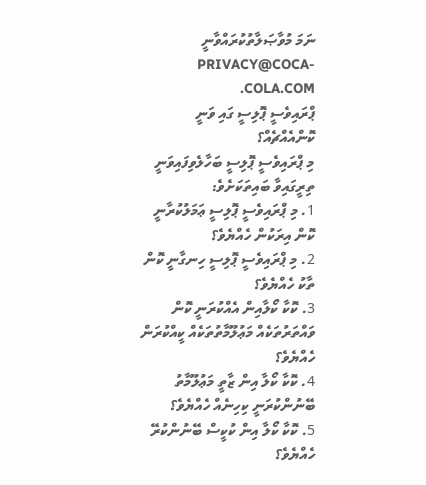ނަމަ މުވާޞަލާތުކުރައްވާނީ PRIVACY@COCA-COLA.COM.
ޕްރައިވެސީ ޕޮލިސީ ގައި ވަނީ ކޮންއެއްޗެއް؟
މި ޕްރައިވެސީ ޕޮލިސީ ބަހާލެވިފައިވަނީ ތިރީގައިވާ ބައިތަކަށެވެ:
1. މި ޕްރައިވެސީ ޕޮލިސީ ޢަމަލުކުރާނީ ކޮން އިރަކުން ހެއްޔެވެ؟
2. މި ޕްރައިވެސީ ޕޮލިސީ ހިނގާނީ ކޮން ތާކު ހެއްޔެވެ؟
3. ކޮކާ ކޯލާއިން އެއްކުރަނީ ކޮން ވައްތަރުތަކެއް މަޢުލޫމާތުތަކެއް ކީއްކުރަން ހެއްޔެވެ؟
4. ކޮކާ ކޯލާ އިން ޒާތީ މަޢުލޫމާތު ބޭނުންކުރަނީ ކިހިނެއް ހެއްޔެވެ؟
5. ކޮކާ ކޯލާ އިން ކުކީސް ބޭނުންކުރޭ ހެއްޔެވެ؟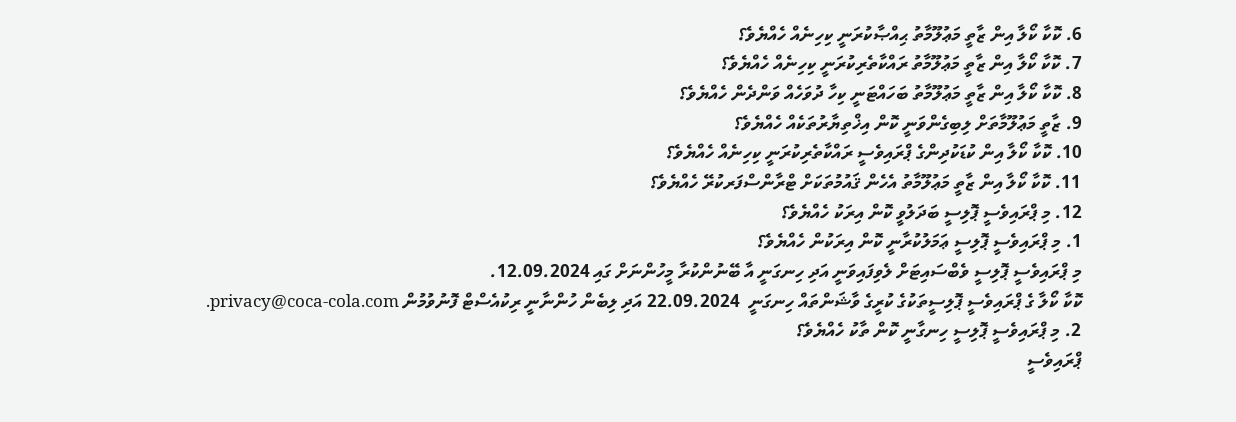6. ކޮކާ ކޯލާ އިން ޒާތީ މަޢުލޫމާތު ޙިއްޞާކުރަނީ ކިހިނެއް ހެއްޔެވެ؟
7. ކޮކާ ކޯލާ އިން ޒާތީ މަޢުލޫމާތު ރައްކާތެރިކުރަނީ ކިހިނެއް ހެއްޔެވެ؟
8. ކޮކާ ކޯލާ އިން ޒާތީ މަޢުލޫމާތު ބަހައްޓަނީ ކިހާ ދުވަހެއް ވަންދެން ހެއްޔެވެ؟
9. ޒާތީ މަޢުލޫމާތަށް ލިބިގެންވަނީ ކޮން އިޚްތިޔާރުތަކެއް ހެއްޔެވެ؟
10. ކޮކާ ކޯލާ އިން ކުޑަކުދިންގެ ޕްރައިވެސީ ރައްކާތެރިކުރަނީ ކިހިނެއް ހެއްޔެވެ؟
11. ކޮކާ ކޯލާ އިން ޒާތީ މަޢުލޫމާތު އެހެން ޤައުމުތަކަށް ޓްރާންސްފަރކުރޭ ހެއްޔެވެ؟
12. މި ޕްރައިވެސީ ޕޮލިސީ ބަދަލުވީ ކޮން އިރަކު ހެއްޔެވެ؟
1. މި ޕްރައިވެސީ ޕޮލިސީ ޢަމަލުކުރާނީ ކޮން އިރަކުން ހެއްޔެވެ؟
މި ޕްރައިވެސީ ޕޮލިސީ ވެބްސައިޓަށް ލެވިފައިވަނީ އަދި ހިނގަނީ އާ ބޭނުންކުރާ މީހުންނަށް ގައި 12.09.2024.
ކޮކާ ކޯލާ ގެ ޕްރައިވެސީ ޕޮލިސީތަކުގެ ކުރީގެ ވާޝަންތައް ހިނގަނީ  22.09.2024 އަދި ލިބެން ހުންނާނީ ރިކުއެސްޓް ފޮނުވުމުން privacy@coca-cola.com.
2. މި ޕްރައިވެސީ ޕޮލިސީ ހިނގާނީ ކޮން ތާކު ހެއްޔެވެ؟
ޕްރައިވެސީ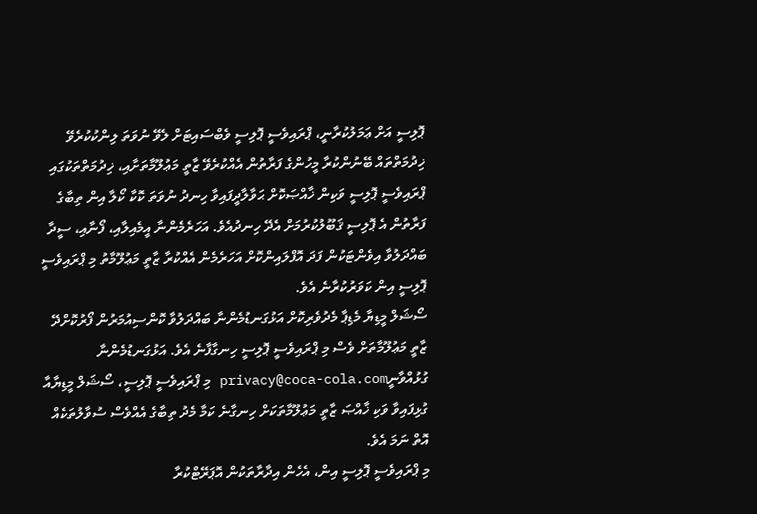ޕޮލިސީ އަށް ޢަމަލުކުރާނީ، ޕްރައިވެސީ ޕޮލިސީ ވެބްސައިޓަށް ލެވޭ ނުވަތަ ލިންކުކުރެވޭ ޚިދުމަތްތައް ބޭނުންކުރާ މީހުންގެ ފަރާތުން އެއްކުރެވޭ ޒާތީ މަޢުލޫމާތަށާއި، ޚިދުމަތްތަކުގައި ޕްރައިވެސީ ޕޮލިސީ ވަކިން ޚާއްޞަކޮށް ޙަވާލާދީފައިވާ ހިނދު ނުވަތަ ކޮކާ ކޯލާ އިން ތިބާގެ ފަރާތުން އެ ޕޮލިސީ ޤަބޫލުކުރުމަށް އެދޭ ހިނދުއެވެ. އަހަރެމެންނާ އީމެއިލާއި، ފޯނާއި، ސީދާ ބައްދަލުވާ އިވެންޓަކުން ފަދަ އޮފްލައިންކޮށް އަހަރެމެން އެއްކުރާ ޒާތީ މަޢުލޫމާތު މި ޕްރައިވެސީ ޕޮލިސީ އިން ކަވަރުކުރާނެ އެވެ.
ސޯޝަލް މީޑިޔާ މެޑިޕާ މެދުވެރިކޮށް އަޅުގަނޑުމެންނާ ބައްދަލުވާ ކޮންސިއުމަރުން ފޯރުކޮށްދޭ ޒާތީ މަޢުލޫމާތަށް ވެސް މި ޕްރައިވެސީ ޕޮލިސީ ހިނގާފާނެ އެވެ. އަޅުގަނޑުމެންނާ ގުޅުއްވާނީprivacy@coca-cola.com މި ޕްރައިވެސީ ޕޮލިސީ، ސޯޝަލް މީޑިޔާއާ ގުޅިފައިވާ ވަކި ޚާއްޞަ ޒާތީ މަޢުލޫމާތަކަށް ހިނގާނެ ކަމާ މެދު ތިބާގެ އެއްވެސް ސުވާލުތަކެއް އޮތް ނަމަ އެވެ.
މި ޕްރައިވެސީ ޕޮލިސީ އިން، އެހެން އިދާރާތަކުން އޮޕަރޭޓްކުރާ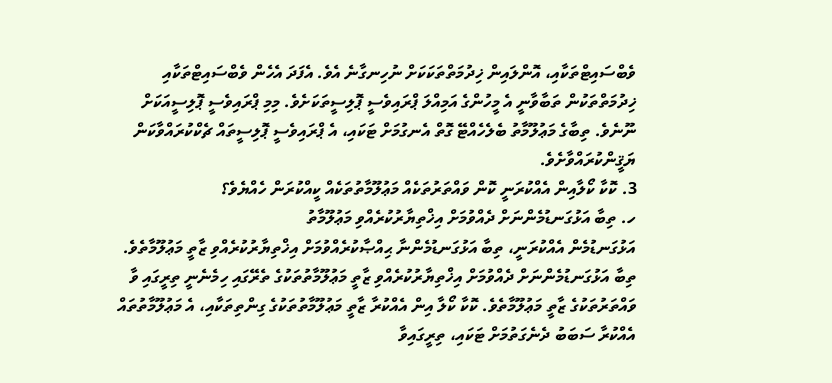ވެބްސައިޓްތަކާއި، އޮންލައިން ޚިދުމަތްތަކަކަށް ނުހިނގާނެ އެވެ. އެފަދަ އެހެން ވެބްސައިޓްތަކާއި ޚިދުމަތްތަކުން ތަބާވާނީ އެ މީހުންގެ އަމިއްލަ ޕްރައިވެސީ ޕޮލިސީތަކަށެވެ. މިމި ޕްރައިވެސީ ޕޮލިސީއަކަށް ނޫނެވެ. ތިބާގެ މަޢުލޫމާތު ބެލެހެއްޓޭ ގޮތް އެނގުމަށް ޓަކައި، އެ ޕްރައިވެސީ ޕޮލިސީތައް ޗެކްކުރައްވާކަން ޔަޤީންކުރައްވާށެވެ.
3. ކޮކާ ކޯލާއިން އެއްކުރަނީ ކޮން ވައްތަރުތަކެއް މަޢުލޫމާތުތަކެއް ކީއްކުރަން ހެއްޔެވެ؟
ހ. ތިބާ އަޅުގަނޑުމެންނަށް ދެއްވުމަށް އިޚްތިޔާރުކުރެއްވި މަޢުލޫމާތު
އަޅުގަނޑުމެން އެއްކުރަނީ، ތިބާ އަޅުގަނޑުމެންނާ ޙިއްޞާކުރެއްވުމަށް އިޚްތިޔާރުކުރެއްވި ޒާތީ މަޢުލޫމާތެވެ.
ތިބާ އަޅުގަނޑުމެންނަށް ދެއްވުމަށް އިޚްތިޔާރުކުރެއްވި ޒާތީ މަޢުލޫމާތުތަކުގެ ތެރޭގައި ހިމެނެނީ ތިރީގައި ވާ ވައްތަރުތަކުގެ ޒާތީ މަޢުލޫމާތެވެ. ކޮކާ ކޯލާ އިން އެއްކުރާ ޒާތީ މަޢުލޫމާތުތަކުގެ ގިންތިތަކާއި، އެ މަޢުލޫމާތުތައް އެއްކުރާ ސަބަބު ދެނެގަތުމަށް ޓަކައި، ތިރީގައިވާ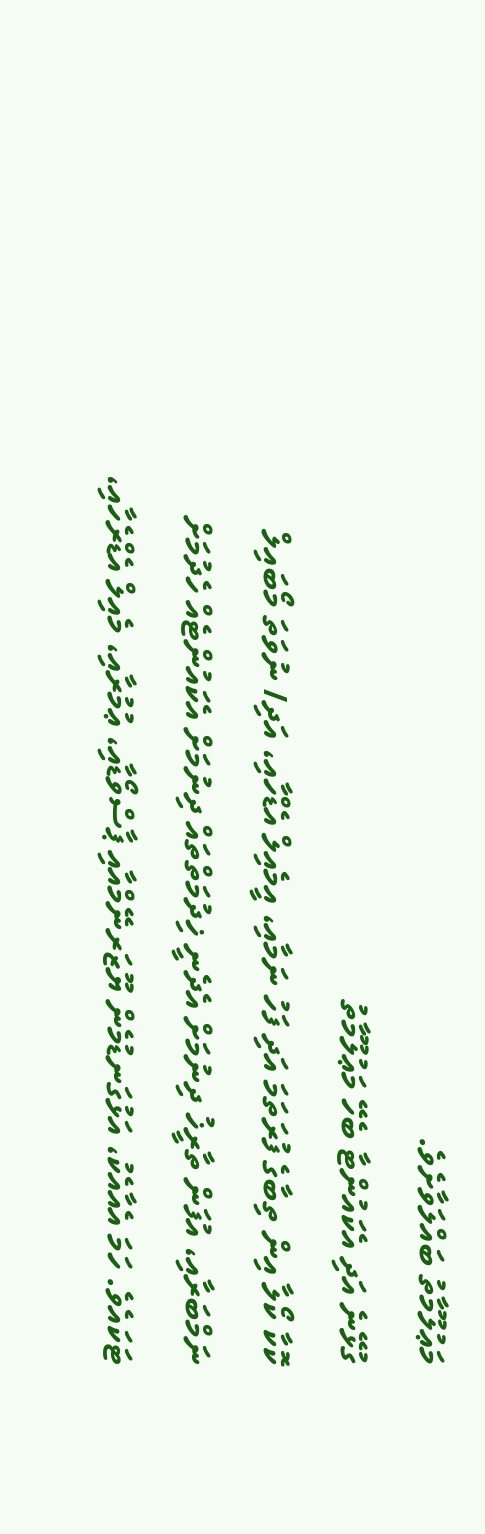މަޢުލޫމާތު ބައްލަވާށެވެ.
ގުޅޭނެ އަދި އެކައުންޓާ ބެހޭ މަޢުލޫމާތު
ކޮކާ ކޯލާ އިން ތިބާގެ ފުރަތަމަ އަދި ފަހު ނަމާއި، އީމެއިލް އެޑްހާއި، އަދި/ ނުވަތަ މޯބައިލް ނަމްބަރާއި، އުފަން ތާރީޚު ދިނުމަށް އެދެނީ ޚިދުމަތްތައް ދިނުމަށް އެކައުންޓެއް ހެދުމަށް ޓަކައެވެ. ހަމަ އެއާއެކު، އަޅުގަނޑުމެން ޔޫޒަރނޭމްއާއި ޕާސްވޯޑާއި، ޢުމުރާއި، މެއިލް އެޑްރެހާއި،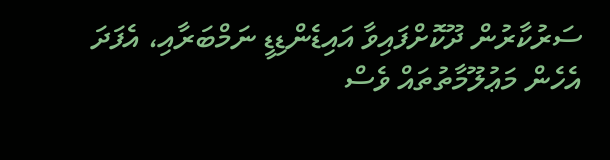ސަރުކާރުން ދޫކޮށްފައިވާ އައިޑެންޑިޑީ ނަމްބަރާއި، އެފަދަ އެހެން މަޢުލޫމާތުތައް ވެސް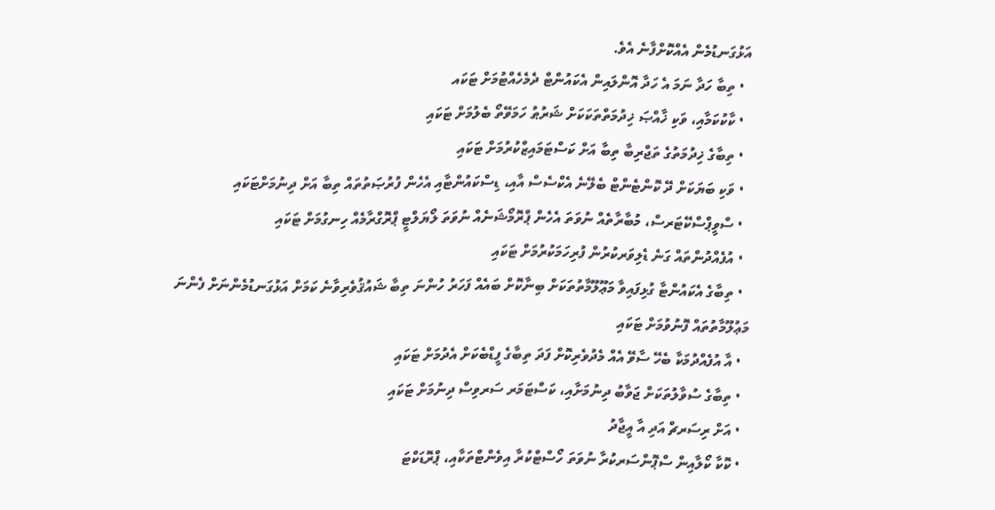އަޅުގަނޑުމެން އެއްކޮށްފާނެ އެވެ.
  • ތިބާ ހަދާ ނަމަ އެ ހަދާ އޮންލައިން އެކައުންޓް ދެމެހެއްޓުމަށް ޓަކައ
  • ކާކުކަމާއި، ވަކި ޚާއްޞަ ޚިދުމަތްތަކަކަށް ޝަރުޠު ހަމަވޭތޯ ބެލުމަށް ޓަކައި
  • ތިބާގެ ޚިދުމަތުގެ ތަޖްރިބާ ތިބާ އަށް ކަސްޓަމައިޒްކުރުމަށް ޓަކައި
  • ވަކި ބަޔަކަށް ދޭ ކޮންޓެންޓް ބެލޭނެ އެކްސެސް އާއި، ޑިސްކައުންޓާއި އެހެން ފުރުޞަތުތައް ތިބާ އަށް ދިނުމަށްޓަކައި
  • ސްވީޕްސްކޭޓަރސް، މުބާރާތެއް ނުވަތަ އެހެން ޕްރޮމޯޝަނެއް ނުވަތަ ލޯޔަލްޓީ ޕްރޮގްރާމެއް ހިނގުމަށް ޓަކައި
  • އުފެއްދުންތައް ގަނެ ޑެލިވަރކުރުން ފުރިހަމަކުރުމަށް ޓަކައި
  • ތިބާގެ އެކައުންޓާ ގުޅިފައިވާ މަޢޫލޫމާތުތަކަށް ބިނާކޮށް ބައެއް ފަހަރު ހުންނަ ތިބާ ޝައުޤުވެރިވާނެ ކަމަށް އަޅުގަނޑުމެންނަށް ފެންނަ މަޢުލޫމާތުތައް ފޮނުވުމަށް ޓަކައި
  • އާ އުފެއްދުމަކާ ބެހޭ ސާވޭ އެއް މެދުވެރިކޮށް ފަދަ ތިބާގެ ފީޑްބެކަށް އެދުމަށް ޓަކައި
  • ތިބާގެ ސުވާލުތަކަށް ޖަވާބު ދިނުމަށާއި، ކަސްޓަމަރ ސަރވިސް ދިނުމަށް ޓަކައި
  • އަށް ރިސަރޗް އަދި އާ އީޖާދު
  • ކޮކާ ކޯލާއިން ސްޕޮންސަރކުރާ ނުވަތަ ހޯސްޓްކުރާ އިވެންޓްތަކާއި، ޕްރޮޑަކްޓަ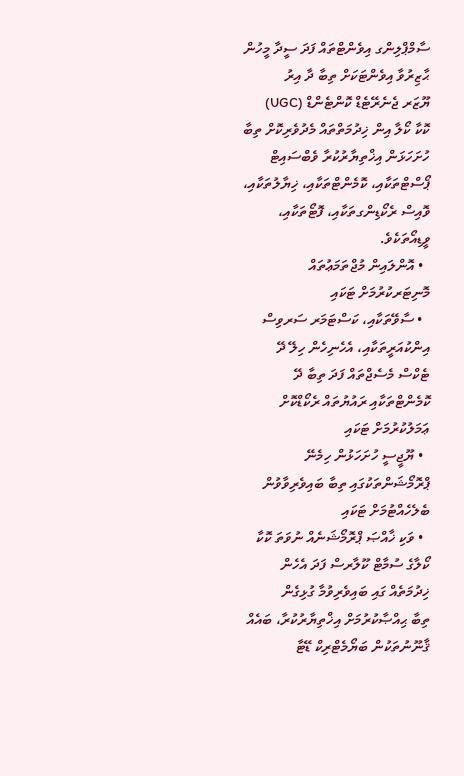ސާމްޕްލިންގ އިވެންޓްތައް ފަދަ ސީދާ މީހުން ޙާޒިރުވާ އިވެންޓަކަށް ތިބާ ދާ އިރު
ޔޫޒަރ ޖެނެރޭޓެޑް ކޮންޓެންޑް (UGC)
ކޮކާ ކޯލާ އިން ޚިދުމަތްތައް މެދުވެރިކޮށް ތިބާ ހުށަހަޅަން އިޚްތިޔާރުކުރާ ވެބްސައިޓް ޕޯސްޓްތަކާއި، ކޮމެންޓްތަކާއި، ޚިޔާލުތަކާއި، ވޮއިސް ރެކޯޑިންގތަކާއި، ފޮޓޯތަކާއި، ވީޑިއޯތަކެވެ.
  • އޮންލައިން މުޖްތަމަޢުތައް މޮނިޓަރކުރުމަށް ޓަކައި
  • ސާވޭތަކާއި، ކަސްޓަމަރ ސަރވިސް އިންކުއަރީތަކާއި، އެހެނިހެން ހިލޭ ދޭ ޓެކްސް މެސެޖްތައް ފަދަ ތިބާ ދޭ ކޮމެންޓްތަކާއި ރައުޔުތައް ރެކޯޑްކޮށް ޢަމަލުކުރުމަށް ޓަކައި
  • ޔޫޖީސީ ހުށަހަޅުން ހިމެނޭ ޕްރޮމޯޝަންތަކުގައި ތިބާ ބައިވެރިވާވުން ބެލެހެއްޓުމަށް ޓަކައި
  • ވަކި ޚާއްޞަ ޕްރޮމޯޝަނެއް ނުވަތަ ކޮކާ ކޯލާގެ ސުމާޓް ކޫލާރސް ފަދަ އެހެން ޚިދުމަތެއް ގައި ބައިވެރިވުމާ ގުޅިގެން
ތިބާ ޙިއްޞާކުރުމަށް އިޚްތިޔާރުކުރާ، ބައެއް ޤާނޫނުތަކުން ބަޔޯމެޓްރިކް ޑޭޓާ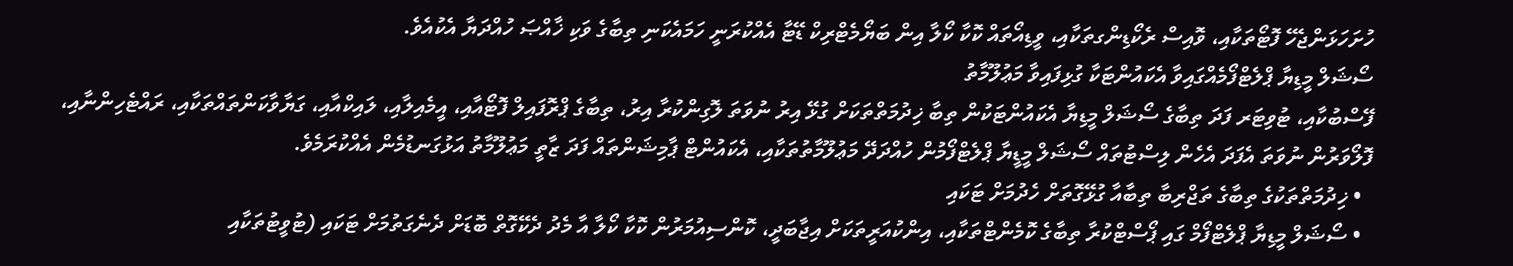ހުށަހަޅަންޖެހޭ ފޮޓޯތަކާއި، ވޮއިސް ރެކޯޑިންގތަކާއި، ވީޑިއޯތައް ކޮކާ ކޯލާ އިން ބަޔޯމެޓްރިކް ޑޭޓާ އެއްކުރަނީ ހަމައެކަނި ތިބާގެ ވަކި ޚާއްޞަ ހުއްދަޔާ އެކުއެވެ.
ސޯޝަލް މީޑިޔާ ޕްލެޓްފޯމެއްގައިވާ އެކައުންޓަކާ ގުޅިފައިވާ މަޢުލޫމާތު
ފޭސްބުކާއި، ޓުވިޓަރ ފަދަ ތިބާގެ ސޯޝަލް މީޑިޔާ އެކައުންޓަކުން ތިބާ ޚިދުމަތްތަކަށް ގުޅޭ އިރު ނުވަތަ ލޮގިންކުރާ އިރު، ތިބާގެ ޕްރޮފައިލް ފޮޓޯއާއި، އީމެއިލާއި، ލައިކްއާއި، ގަޔާވާކަންތައްތަކާއި، ރައްޓެހިންނާއި، ފޮލޯވަރުން ނުވަތަ އެފަދަ އެހެން ލިސްޓުތައް ސޯޝަލް މީޑީޔާ ޕްލެޓްފޯމުން ހުއްދަދޭ މަޢުލޫމާތުތަކާއި، އެކައުންޓް ޕާމިޝަންތައް ފަދަ ޒާތީ މަޢުލޫމާތު އަޅުގަނޑުމެން އެއްކުރަމެވެ.
  • ޚިދުމަތްތަކުގެ ތިބާގެ ތަޖްރިބާ ތިބާއާ ގުޅޭގޮތަށް ހެދުމަށް ޓަކައި
  • ސޯޝަލް މީޑިޔާ ޕްލެޓްފޯމް ގައި ޕޯސްޓްކުރާ ތިބާގެ ކޮމެންޓްތަކާއި، އިންކުއަރީތަކަށް އިޖާބަދީ، ކޮންސިއުމަރުން ކޮކާ ކޯލާ އާ މެދު ދެކޭގޮތް ބޮޑަށް ދެނެގަތުމަށް ޓަކައި (ޓުވީޓުތަކާއި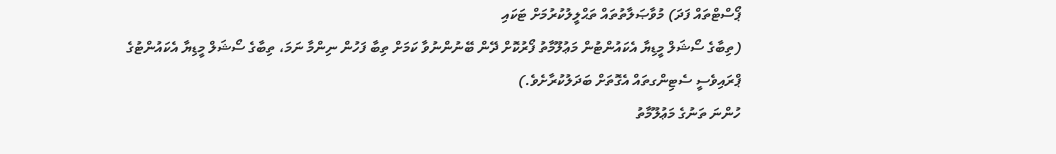ޕޯސްޓްތައް ފަދަ) މުވާޞަލާތުތައް ތަޙްލީލުކުރުމަށް ޓަކައި
(ތިބާގެ ސޯޝަލް މީޑިޔާ އެކައުންޓުން މަޢުލޫމާތު ފޯރުކޮށް ދޭން ބޭނުންނުވާ ކަމަށް ތިބާ ފަހުން ނިންމާ ނަމަ، ތިބާގެ ސޯޝަލް މީޑިޔާ އެކައުންޓުގެ ޕްރައިވެސީ ސެޓިންގތައް އެގޮތަށް ބަދަލުކުރާށެވެ.)
ހުންނަ ތަނުގެ މަޢުލޫމާތު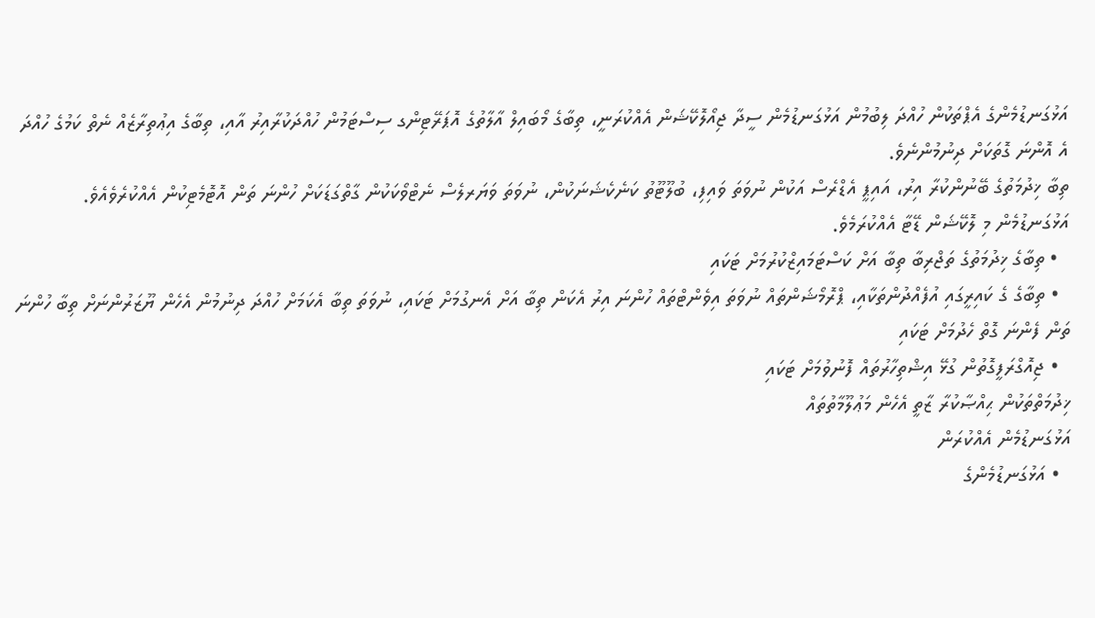އަޅުގަނޑުމެންގެ އެޕްތަކުން ހުއްދަ ލިބުމުން އަޅުގަނޑުމެން ސީދާ ޖިއޯލޮކޭޝަން އެއްކުރަނީ، ތިބާގެ މޯބައިލް އާލާތުގެ އޮޕަރޭޓިންގ ސިސްޓަމުން ހުއްދަކުރާއިރު އާއި، ތިބާގެ އިޢުތިރާޒެއް ނެތް ކަމުގެ ހުއްދަ އެ އޮންނަ ގޮތަކަށް ދިނުމުންނެވެ.
ތިބާ ޚިދުމަތުގެ ބޭނުންކުރާ އިރު، އައިޕީ އެޑްރެސް އަކުން ނުވަތަ ވައިފި، ބުލޫޓޫތު ކަނެކެޝަނަކުން، ނުވަތަ ވަޔަރލެސް ނެޓްވޯކަކުން ގާތްގަޑަކަށް ހުންނަ ތަން އޮޓޮމެޓިކުން އެއްކުރެވެއެވެ.
އަޅުގަނޑުމެން މި ލޮކޭޝަން ޑޭޓާ އެއްކުރަމެވެ.
  • ތިބާގެ ޚިދުމަތުގެ ތަޖްރިބާ ތިބާ އަށް ކަސްޓަމައިޒްކުރުމަށް ޓަކައި
  • ތިބާގެ ގެ ކައިރީގައި އުފެއްދުންތަކާއި، ޕްރޮމޯޝަންތައް ނުވަތަ އިވެންޓްތައް ހުންނަ އިރު އެކަން ތިބާ އަށް އެނގުމަށް ޓަކައި، ނުވަތަ ތިބާ އެކަމަށް ހުއްދަ ދިނުމުން އެހެން ޔޫޒަރުންނަށް ތިބާ ހުންނަ ތަން ފެންނަ ގޮތް ހެދުމަށް ޓަކައި
  • ޖިއޮގްރަފީގޮތުން ގުޅޭ އިޝްތިހާރުތައް ފޮނުވުމަށް ޓަކައި
ޚިދުމަތްތަކުން ޙިއްޞާކުރާ ޒާތީ އެހެން މަޢުލޫމާތުތައް
އަޅުގަނޑުމެން އެއްކުރަން
  • އަޅުގަނޑުމެންގެ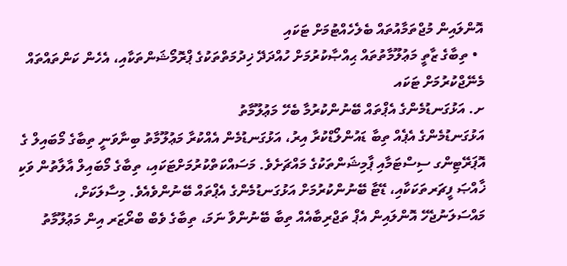އޮންލައިން މުޖްތަމާއުތައް ބެލެހެއްޓުމަށް ޓަކައި
  • ތިބާގެ ޒާތީ މަޢުލޫމާތުތައް ޙިއްޞާކުރުމަށް ހުއްދަދޭ ޚިދުމަތްތަކުގެ ޕްރޮމޯޝަންތަކާއި، އެހެން ކަންތައްތައް މެނޭޖްކުރުމަށް ޓަކައ
ށ. އަޅުގަނޑުމެންގެ އެޕްތައް ބޭނުންކުރުމާ ބެހޭ މަޢުލޫމާތު
އަޅުގަނޑުމެންގެ އެޕެއް ތިބާ ޑައުންލޯޑްކުރާ އިރު، އަޅުގަނޑުމެން އެއްކުރާ މަޢުލޫމާތު ބިނާވަނީ ތިބާގެ މޯބައިލް ގެ އޮޕަރޭޓިންގ ސިސްޓަމާއި ޕާމިޝަންތަކުގެ މައްޗަށެވެ. މަސައްކަތްކުރުމަށްޓަކައި، ތިބާގެ މޯބައިލް އާލާތުން ވަކި ޚާއްޞަ ފީޗަރތަކަކާއި، ޑޭޓާ ބޭނުންކުރުމަށް އަޅުގަނޑުމެންގެ އެޕްތައް ބޭނުންވެއެވެ. މިސާލަކަށް، މައްސަލަނުޖެހޭ އޮންލައިން އެޕް ތަޖްރިބާއެއް ތިބާ ބޭނުންވާ ނަމަ، ތިބާގެ ވެބް ބްރޯޒަރ އިން މަޢުލޫމާތު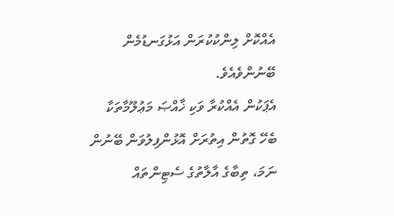އެއްކޮށް ލިންކުކުރަން އަޅުގަނޑުމެން ބޭނުންވެއެވެ.
އެޕަކުން އެއްކުރާ ވަކި ޚާއްޞަ މަޢުލޫމާތަކާ ބެހޭ ގޮތުން އިތުރަށް އޮޅުންފިލުވަން ބޭނުން ނަމަ، ތިބާގެ އާލާތުގެ ސެޓިންތައް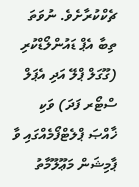ޗެކްކުރާށެވެ. ނުވަތަ ތިބާ އެޕް ޑައުންލޯޑްކުރި (ގޫގަލް ޕްލޭ އަދި އެޕަލް ސްޓޯރ ފަދަ) ވަކި ޚާއްޞަ ޕްލެޓްފޯމެއްގައި ވާ ޕާމިޝަން މަޢޫލޫމާތު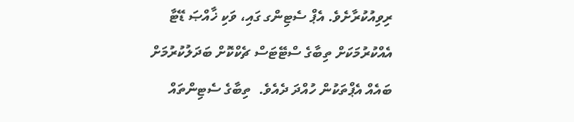ރިވިއުކުރާށެވެ. އެޕް ސެޓިންގ ގައި، ވަކި ޚާއްޞަ ޑޭޓާ އެއްކުރުމަކަށް ތިބާގެ ސްޓޭޓަސް ޗެކްކޮށް ބަދަލުކުރުމަށް ބައެއް އެޕްތަކުން ހުއްދަ ދެއެވެ.  ތިބާގެ ސެޓިންތައް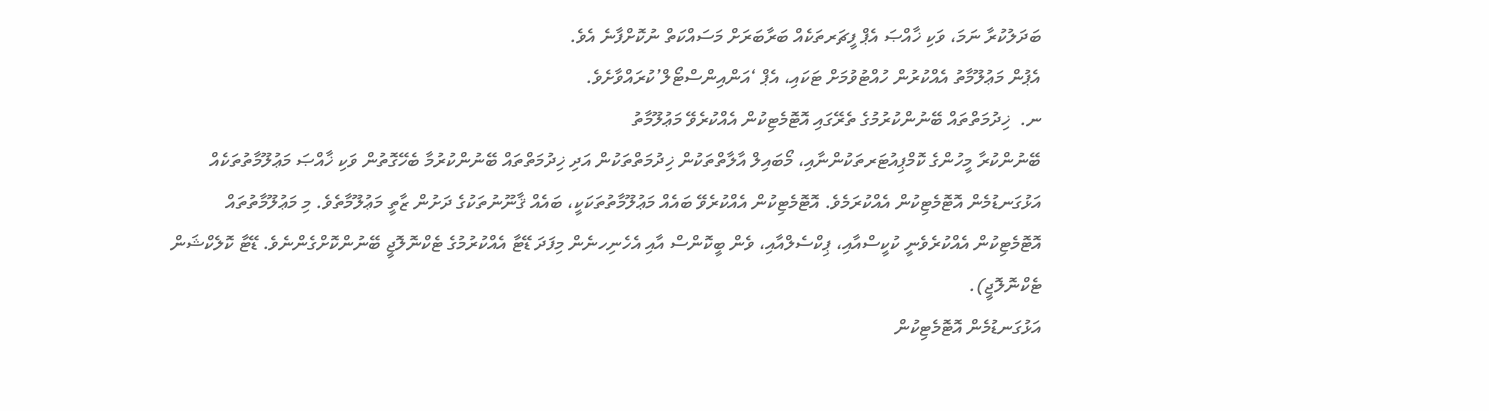ބަދަލުކުރާ ނަމަ، ވަކި ޚާއްޞަ އެޕް ފީޗަރތަކެއް ބަރާބަރަށް މަސައްކަތް ނުކޮށްފާނެ އެވެ.
އެޕުން މަޢުލޫމާތު އެއްކުރުން ހުއްޓުވުމަށް ޓަކައި، އެޕް ‘އަންއިންސްޓޯލް’ކުރައްވާށެވެ.
ނ.  ޚިދުމަތްތައް ބޭނުންކުރުމުގެ ތެރޭގައި އޮޓޮމެޓިކުން އެއްކުރެވޭ މަޢުލޫމާތު
ބޭނުންކުރާ މީހުންގެ ކޮމްޕިއުޓަރތަކުންނާއި، މޯބައިލް އާލާތްތަކުން ޚިދުމަތްތަކުން އަދި ޚިދުމަތްތައް ބޭނުންކުރުމާ ބެހޭގޮތުން ވަކި ޚާއްޞަ މަޢުލޫމާތުތަކެއް އަޅުގަނޑުމެން އޮޓޮމެޓިކުން އެއްކުރަމެވެ. އޮޓޮމެޓިކުން އެއްކުރެވޭ ބައެއް މަޢުލޫމާތުތަކަކީ، ބައެއް ޤާނޫނުތަކުގެ ދަށުން ޒާތީ މަޢުލޫމާތެވެ. މި މަޢުލޫމާތުތައް އޮޓޮމެޓިކުން އެއްކުރެވެނީ ކުކީސްއާއި، ޕިކްސެލްއާއި، ވެން ބީކޮންސް އާއި އެހެނިހނެން މިފަދަ ޑޭޓާ އެއްކުރުމުގެ ޓެކްނޮލޮޖީ ބޭނުންކޮށްގެންނެވެ. ޑޭޓާ ކޮލެކްޝަން ޓެކްނޮލޮޖީ).
އަޅުގަނޑުމެން އޮޓޮމެޓިކުން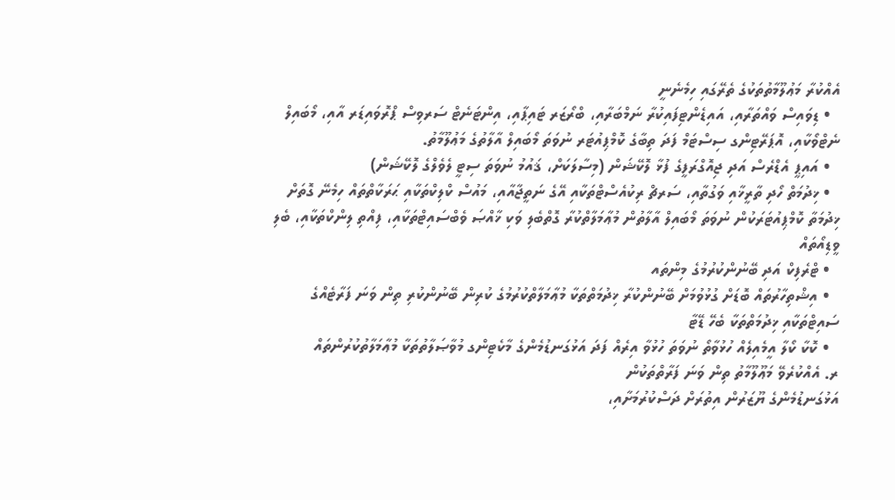އެއްކުރާ މަޢުލޫމާތުތަކުގެ ތެރޭގައި ހިމެނެނީ
  • ޑިވައިސް ވައްތަރާއި، އައިޑެންޓިފައިކުރާ ނަމްބަރާއި، ބްރޯޒަރ ޓައިޕާއި، އިންޓަނެޓް ސަރވިސް ޕްރޮވައިޑަރ އާއި، މޯބައިލް ނެޓްވޯކާއި، އޮޕަރޭޓިންގ ސިސްޓަމް ފަދަ ތިބާގެ ކޮމްޕިއުޓަރ ނުވަތަ މޯބައިލް އާލާތުގެ މަޢުލޫމާތު.
  • އައިޕީ އެޑްރެސް އަދި ޖިއޮގްރަފީގެ ފުޅާ ލޮކޭޝަން (މިސާލަކަށް، ޤައުމު ނުވަތަ ސިޓީ ލެވެލްގެ ލޮކޭޝަން)
  • ޚިދުމަތް ހޯދި ތާރީޚާއި ވަގުތާއި، ސަރޗް ރިކުއެސްޓްތަކާއި އޭގެ ނަތީޖާއާއި، މައުސް ކްލިކްތަކާއި ޙަރަކާތްތައް ހިމެނޭ ގޮތަށް ޚިދުމަތާ ކޮމްޕިއުޓަރަކުން ނުވަތަ މޯބައިލް އާލާތުން މުޢާމަލާތްކުރާ ގޮތްބެލި ވަކި ޚާއްޞަ ވެބްސައިޓްތަކާއި، ފިއްތި ލިންކްތަކާއި، ބެލި ވީޑިއޯތައް
  • ޓްރެފިކް އަދި ބޭނުންކުރުމުގެ މިންތައ
  • އިޝްތިހާރުތައް ބޮޑަށް ގުޅުވުމަށް ބޭނުންކުރާ ޚިދުމަތްތަކާ މުޢާމަލާތްކުރުމުގެ ކުރިން ބޭނުންކުރި ތިން ވަނަ ފަރާޓެއްގެ ސައިޓްތަކާއި ޚިދުމަތްތަކާ ބެހޭ ޑޭޓާ
  • ކޮކާ ކޯލާ އީމެއިލެއް ހުޅުވާތޯ ނުވަތަ ހުޅުވާ އިރެއް ފަދަ އަޅުގަނޑުމެންގެ މާކެޓިންގ މުވާޞަލާތުތަކާ މުޢާމަލާތުކުރުންތައް
ރ. އެއްކުރެވޭ މަޢޫލޫމާތު ތިން ވަނަ ފަރާތްތަކުން
އަޅުގަނޑުމެންގެ ޔޫޒަރުން އިތުރަށް ދަސްކުރުމަށާއި،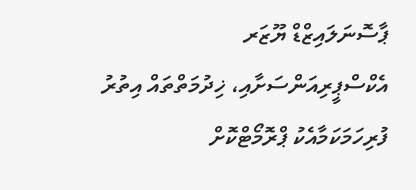ޕާސޮނަލައިޒްޑް ޔޫޒަރ އެކްސްޕީރިއަންސަށާއި، ޚިދުމަތްތައް އިތުރު ފުރިހަމަކަމާއެކު ޕްރޮމޯޓްކޮށް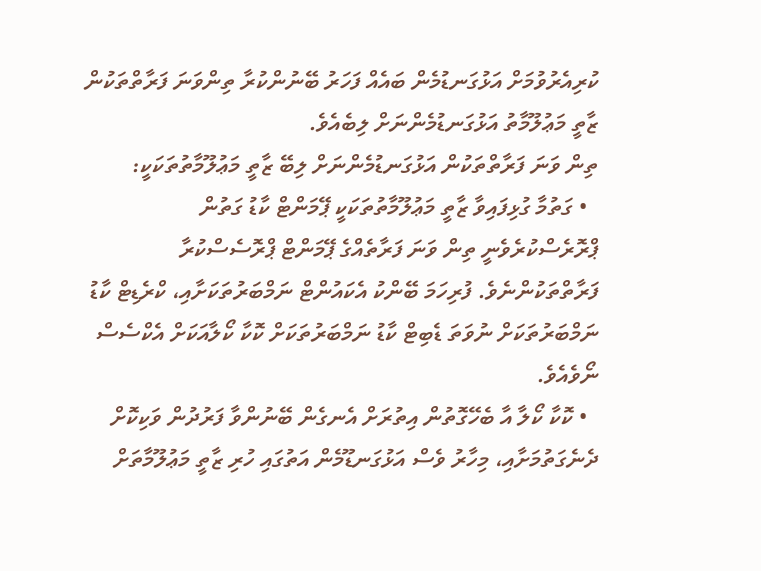ކުރިއެރުވުމަށް އަޅުގަނޑުމެން ބައެއް ފަހަރު ބޭނުންކުރާ ތިންވަނަ ފަރާތްތަކުން ޒާތީ މަޢުލޫމާތު އަޅުގަނޑުމެންނަށް ލިބެއެވެ.
ތިން ވަނަ ފަރާތްތަކުން އަޅުގަނޑުމެންނަށް ލިބޭ ޒާތީ މަޢުލޫމާތުތަކަކީ:
  • ގަތުމާ ގުޅިފައިވާ ޒާތީ މަޢުލޫމާތުތަކަކީ ޕޭމަންޓް ކާޑު ގަތުން ޕްރޮރެސްކުރެވެނީ ތިން ވަނަ ފަރާތެއްގެ ޕޭމަންޓް ޕްރޮސެސްކުރާ ފަރާތްތަކުންނެވެ. ފުރިހަމަ ބޭންކު އެކައުންޓް ނަމްބަރުތަކަށާއި، ކްރެޑިޓް ކާޑު ނަމްބަރުތަކަށް ނުވަތަ ޑެބިޓް ކާޑު ނަމްބަރުތަކަށް ކޮކާ ކޯލާއަކަށް އެކްސެސް ނޯވެއެވެ.
  • ކޮކާ ކޯލާ އާ ބެހޭގޮތުން އިތުރަށް އެނގެން ބޭނުންވާ ފަރުދުން ވަކިކޮށް ދެނެގަތުމަށާއި، މިހާރު ވެސް އަޅުގަނޑޫމެން އަތުގައި ހުރި ޒާތީ މަޢުލޫމާތަށް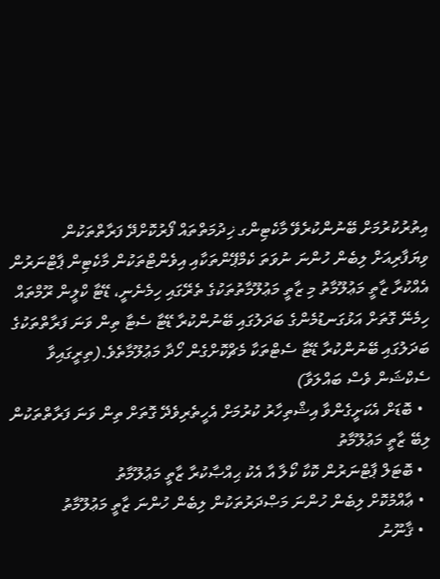އިތުރުކުރުމަށް ބޭނުންކުރެވޭ މާކެޓިންގ ޚިދުމަތްތައް ފޯރުކޮށްދޭ ފަރާތްތަކުން ވިޔަފާރިއަށް ލިބެން ހުންނަ ނުވަތަ ކެމްޕޭންތަކާއި އިވެންޓްތަކުން މާކެޓިން ޕާޓްނަރުން އެއްކުރާ ޒާތީ މަޢުލޫމާތު މި ޒާތީ މަޢުލޫމާތުތަކުގެ ތެރޭގައި ހިމެނެނީ، ޑޭޓާ ކްލީން ރޫމްތައް ހިމެނޭ ގޮތަށް އަޅުގަނޑުމެންގެ ބަދަލުގައި ބޭނުންކުރާ ޑޭޓާ ސެޓާ ތިން ވަނަ ފަރާތްތަކުގެ ބަދަލުގައި ބޭނުންކުރާ ޑޭޓާ ސެޓްތަކާ މެޗްކޮށްގެން ހޯދާ މަޢުލޫމާތެވެ.(ތިރީގައިވާ ސެކްޝަން ވެސް ބައްލަވާ)
  • ބޮޑަށް އެކަށީގެންވާ އިޝްތިހާރު ކުރުމަށް އެހީތެރިވެދޭ ގޮތަށް ތިން ވަނަ ފަރާތްތަކުން ލިބޭ ޒާތީ މަޢުލޫމާތު
  • ބޮޓަލް ޕާޓްނަރުން ކޮކާ ކޯލާ އާ އެކު ޙިއްޞާކުރާ ޒާތީ މަޢުލޫމާތު
  • ޢާއްމުކޮށް ލިބެން ހުންނަ މަޞްދަރުތަކުން ލިބެން ހުންނަ ޒާތީ މަޢުލޫމާތު
  • ޤާނޫނު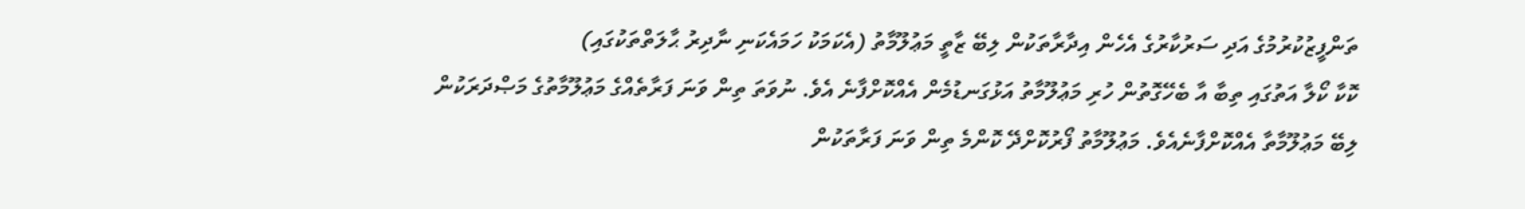ތަންފީޒުކުރުމުގެ އަދި ސަރުކާރުގެ އެހެން އިދާރާތަކުން ލިބޭ ޒާތީ މަޢުލޫމާތު (އެކަމަކު ހަމައެކަނި ނާދިރު ޙާލަތްތަކުގައި)
ކޮކާ ކޯލާ އަތުގައި ތިބާ އާ ބެހޭގޮތުން ހުރި މަޢުލޫމާތު އަޅުގަނޑުމެން އެއްކޮށްފާނެ އެވެ. ނުވަތަ ތިން ވަނަ ފަރާތެއްގެ މަޢުލޫމާތުގެ މަޞްދަރަކުން ލިބޭ މަޢުލޫމާތާ އެއްކޮށްފާނެއެވެ. މަޢުލޫމާތު ފޯރުކޮށްދޭ ކޮންމެ ތިން ވަނަ ފަރާތަކުން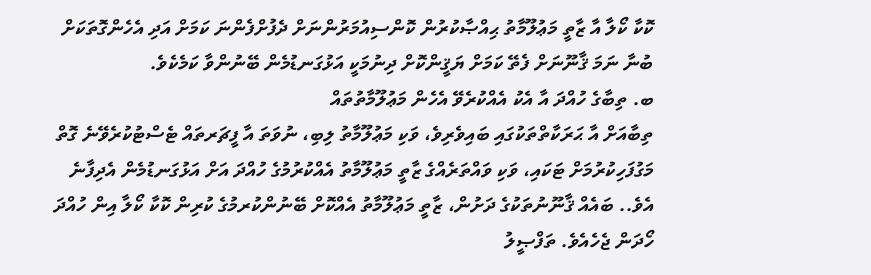ކޮކާ ކޯލާ އާ ޒާތީ މަޢުލޫމާތު ޙިއްޞާކުރުން ކޮންސިއުމަރުންނަށް ދެފުށްފެންނަ ކަމަށް އަދި އެހެންގޮތަކަށް ބުނާ ނަމަ ޤާނޫނަށް ފެތޭ ކަމަށް ޔަޤީންކޮށް ދިނުމަކީ އަޅުގަނޑުމެން ބޭނުންވާ ކަމެކެވެ.
ބ. ތިބާގެ ހުއްދަ އާ އެކު އެއްކުރެވޭ އެހެން މަޢުލޫމާތުތައް
ތިބާއަށް އާ ޙަރަކާތްތަކުގައި ބައިވެރިވެ، ވަކި މަޢުލޫމާތު ލިބި، ނުވަތަ އާ ފީޗަރތައް ޓެސްޓުކުރެވޭނެ ގޮތް މަގުފަހިކުރުމަށް ޓަކައި، ވަކި ވައްތަރެއްގެ ޒާތީ މަޢުލޫމާތު އެއްކުރުމުގެ ހުއްދަ އަށް އަޅުގަނޑުމެން އެދިފާނެ އެވެ.. ބައެއް ޤާނޫނުތަކުގެ ދަށުން، ޒާތީ މަޢުލޫމާތު އެއްކޮށް ބޭނުންކުރމުގެ ކުރިން ކޮކާ ކޯލާ އިން ހުއްދަ ހޯދަން ޖެހެއެވެ. ތަފްޞީލު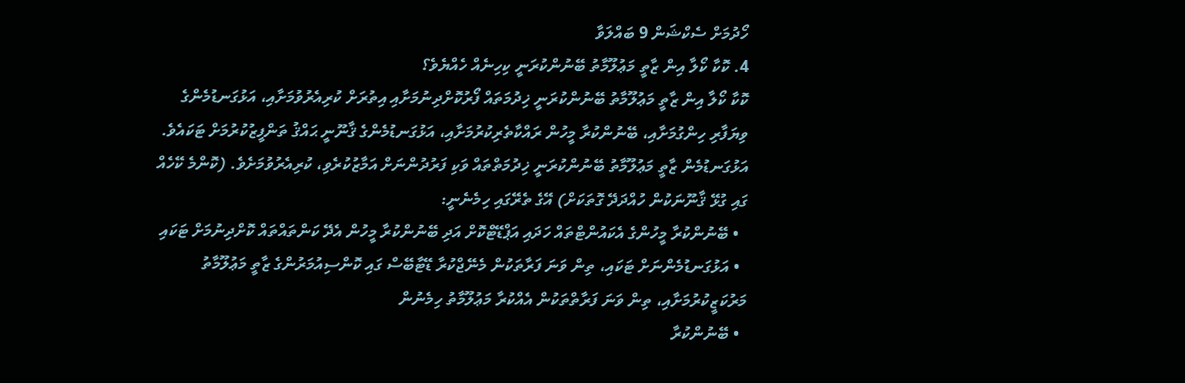ހޯދުމަށް ސެކްޝަން 9 ބައްލަވާ
4. ކޮކާ ކޯލާ އިން ޒާތީ މަޢުލޫމާތު ބޭނުންކުރަނީ ކިހިނެއް ހެއްޔެވެ؟
ކޮކާ ކޯލާ އިން ޒާތީ މަޢުލޫމާތު ބޭނުންކުރަނީ ޚިދުމަތައް ފޯރުކޮށްދިނުމަށާއި އިތުރަށް ކުރިއެރުވުމަށާއި، އަޅުގަނޑުމެންގެ ވިޔަފާރި ހިންގުމަށާއި، ބޭނުންކުރާ މީހުން ރައްކާތެރިކުރުމަށާއި، އަޅުގަނޑުމެންގެ ޤާނޫނީ ޙައްޤު ތަންފީޒުކުރުމަށް ޓަކައެވެ.
އަޅުގަނޑުމެން ޒާތީ މަޢުލޫމާތު ބޭނުންކުރަނީ ޚިދުމަތްތައް ވަކި ފަރުދުންނަށް އަމާޒުކުރެވި، ކުރިއެރުވުމަށެވެ. (ކޮންމެ ކޭހެއް ގައި ގުޅޭ ޤާނޫނަކުން ހުއްދަދޭ ގޮތަކަށް) އޭގެ ތެރޭގައި ހިމެނެނީ:
  • ބޭނުންކުރާ މީހުންގެ އެކައުންޓްތައް ހަދައި އަޕްޑޭޓްކޮށް އަދި ބޭނުންކުރާ މީހުން އެދޭ ކަންތައްތައް ކޮށްދިނުމަށް ޓަކައި
  • އަޅުގަނޑުމެންނަށް ޓަކައި، ތިން ވަނަ ފަރާތަކުން މެނޭޖްކުރާ ޑޭޓާބޭސް ގައި ކޮންސިއުމަރުންގެ ޒާތީ މަޢުލޫމާތު މަރުކަޒީކުރުމަށާއި، ތިން ވަނަ ފަރާތްތަކުން އެއްކުރާ މަޢުލޫމާތު ހިމެނުން
  • ބޭނުންކުރާ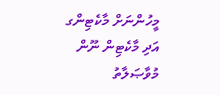މީހުންނަށް މާކެޓިންގ އަދި މާކެޓިން ނޫން މުވާޞަލާތު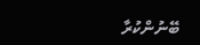ބޭނުންކުރާ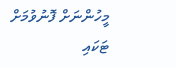މީހުންނަށް ފޮނުވުމަށް ޓަކައި